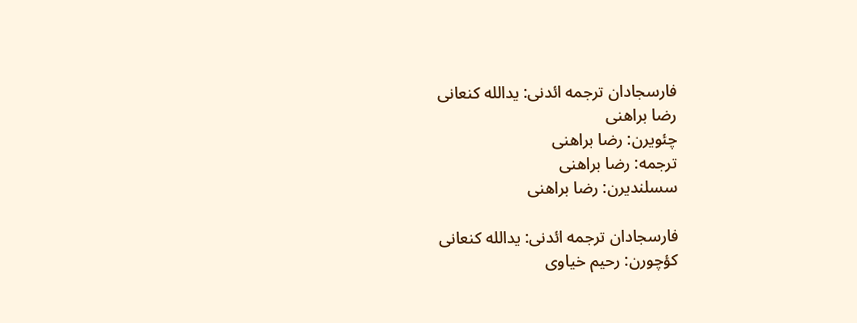فارسجادان ترجمه ائدنی: یدالله کنعانی
رضا براهنی
چئویرن: رضا براهنی
ترجمه: رضا براهنی
سسلندیرن: رضا براهنی

فارسجادان ترجمه ائدنی: یدالله کنعانی
کؤچورن: رحیم خیاوی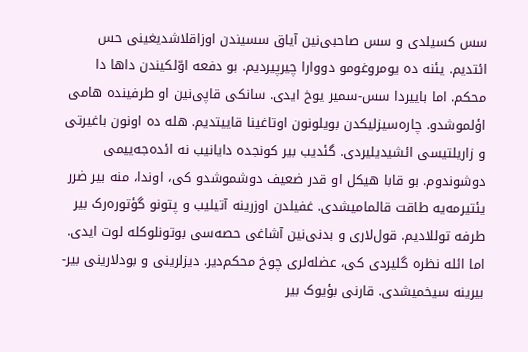سس کسیلدی و سس صاحبی‌نین آیاق سسیندن اوزاقلاشدیغینی حس ائتدیم. یئنه ده یومروغومو دووارا چیرپیردیم. بو دفعه اوّلکیندن داها دا محکم. اما باییردا سس-سمیر یوخ ایدی. سانکی قاپی‌نین او طرفینده هامی اؤلموشدو. چاره‌سیزلیکدن بویلونون اوتاغینا قاییتدیم. هله ده اونون باغیرتی و زاریلتیسی ائشیدیلیردی. گئدیب بیر کونجده دایانیب نه ائده‌جه‌ییمی دوشوندوم. بو قابا هیکل او قدر ضعیف دوشموشدو کی، اوندا، منه بیر ضرر یئتیرمه‌یه طاقت قالمامیشدی. غفیلدن اوزرینه آتیلیب و پتونو گؤتوره‌رک بیر طرفه توللادیم. قول‌لاری و بد‌نی‌نین آشاغی حصه‌سی بوتونلوکله لوت ایدی. اما ائله نظره گلیردی کی، عضله‌لری چوخ محکم‌دیر. دیزلرینی و بودلارینی بیر-بیرینه سیخمیشدی. قارنی بؤیوک بیر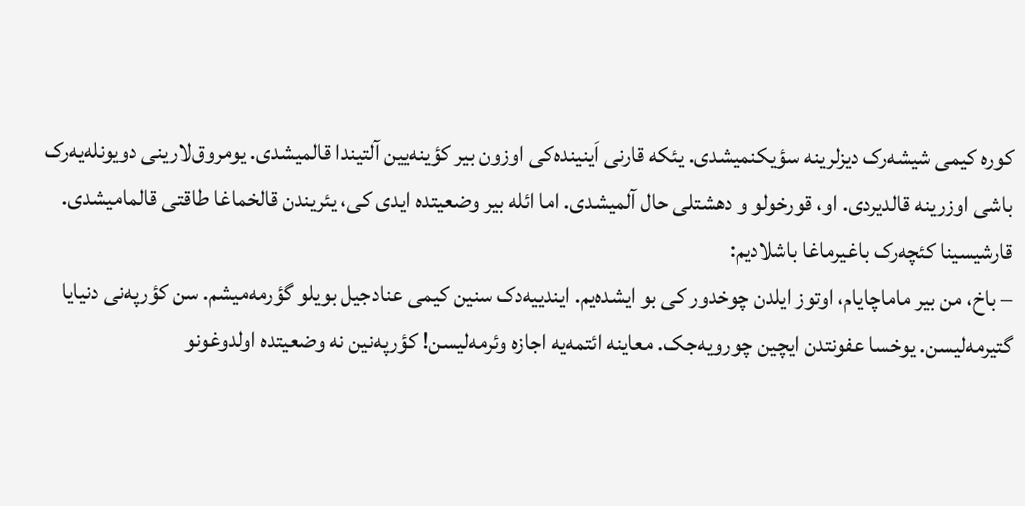کوره کیمی شیشه‌رک دیزلرینه سؤیکنمیشدی. یئکه قارنی اَینینده‌کی اوزون بیر کؤینه‌یین آلتیندا قالمیشدی. یومروق‌لارینی دویونله‌یه‌رک باشی اوزرینه قالدیردی. او، قورخولو و دهشتلی حال آلمیشدی. اما ائله بیر وضعیتده ایدی کی، یئریندن قالخماغا طاقتی قالمامیشدی. قارشیسینا کئچه‌رک باغیرماغا باشلادیم:
– باخ، من بیر ماماچایام، اوتوز ایلد‌ن چوخدور کی بو ایشده‌یم. ایندییه‌دک سنین کیمی عنادجیل بویلو گؤرمه‌میشم. سن کؤرپه‌نی دنیایا گتیرمه‌لیسن. یوخسا عفونتدن ایچین چورویه‌جک. معاینه ائتمه‌یه اجازه وئرمه‌لیسن! کؤرپه‌نین نه وضعیتده اولدوغونو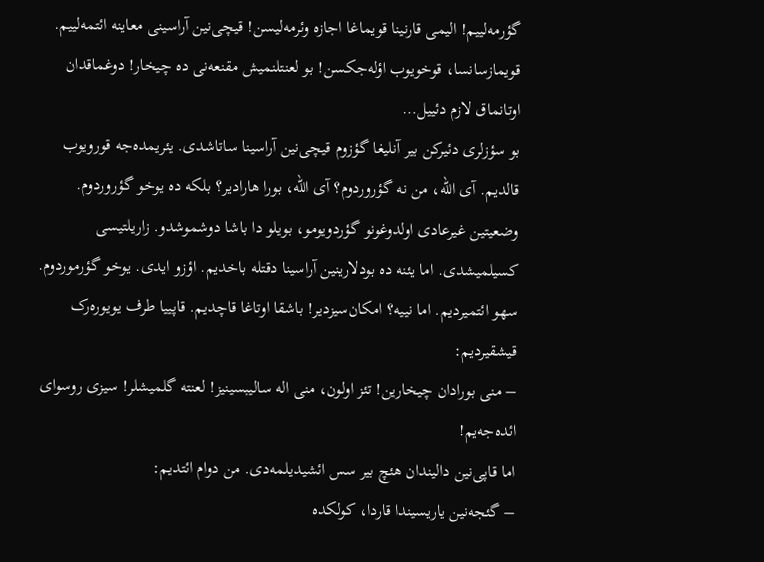گؤرمه‌لییم! الیمی قارنینا قویماغا اجازه وئرمه‌لیسن! قیچی‌نین آراسینی معاینه ائتمه‌لییم. قویمازسانسا، قوخویوب اؤله‌جکسن! بو لعنتلنمیش مقنعه‌نی ده چیخار! دوغماقدان اوتانماق لازم دئییل…
بو سؤزلری دئیرکن بیر آنلیغا گؤزوم قیچی‌نین آراسینا ساتاشدی. یئریمده‌جه قورویوب قالدیم. آی الله، من نه گؤروردوم؟ آی الله، بورا هارادیر؟ بلکه ده یوخو گؤروردوم. وضعیتین غیرعادی اولدوغونو گؤردویومو، بویلو دا باشا دوشموشدو. زاریلتیسی کسیلمیشدی. اما یئنه ده بودلارینین آراسینا دقتله باخدیم. اؤزو ایدی. یوخو گؤرموردوم. سهو ائتمیردیم. اما نییه؟ امکان‌سیزدیر! باشقا اوتاغا قاچدیم. قاپییا طرف یویوره‌رک قیشقیردیم:
– منی بورادان چیخارین! تئز اولون، منی اله سالیبسینیز! لعنته گلمیشلر! سیزی روسوای ائده‌جه‌یم!
اما قاپی‌نین دالیندان هئچ بیر سس ائشیدیلمه‌دی. من دوام ائتدیم:
– گئجه‌نین یاریسیندا قاردا، کولکده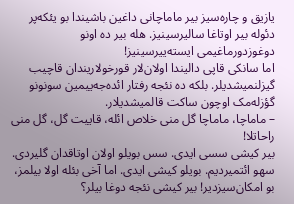یازیق و چاره‌سیز بیر ماماچانی داغین باشیندا بو یئکه‌پر دئوله بیر اوتاغا سالیرسینیز. هله بیر ده اونو دوغوزدورماغیمی ایسته‌ییرسینیز!
اما سانکی قاپی دالیندا اولان‌لار قورخولاریندان قاچیب گیزلنمیشدیلر. بلکه ده نئجه رفتار ائده‌جه‌ییمین سونونو گؤزله‌مک اوچون ساکت قالمیشدیلار.
– ماماچا، ماماچا گل منی خلاص ائله، قاییت گل، گل منی راحاتلا!
بیر کیشی سسی ایدی. سس بویلو اولان اوتاقدان گلیردی. سهو ائتمیردیم. بویلو کیشی ایدی. اما آخی بئله اولا بیلمز، بو امکان‌سیزدیر! بیر کیشی نئجه دوغا بیلر؟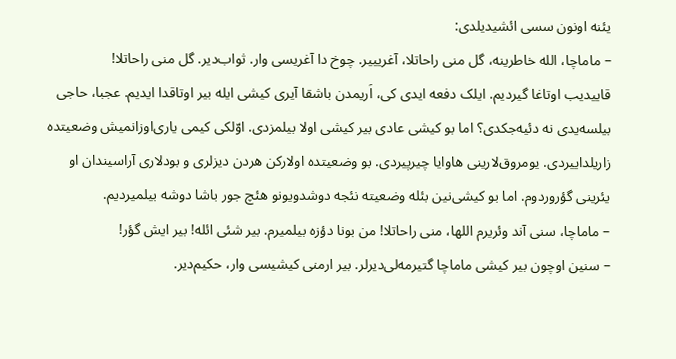یئنه اونون سسی ائشیدیلدی:
– ماماچا، الله خاطرینه، گل منی راحاتلا، آغریییر. چوخ دا آغریسی وار. ثواب‌دیر. گل منی راحاتلا!
قاییدیب اوتاغا گیردیم. ایلک دفعه ایدی کی، اَریمدن باشقا آیری کیشی ایله بیر اوتاقدا ایدیم. عجبا، حاجی بیلسه‌یدی نه دئیه‌جکدی؟ اما بو کیشی عادی بیر کیشی اولا بیلمزدی. اوّلکی کیمی یاری‌اوزانمیش وضعیتده زاریلداییردی. یومروق‌لارینی هاوایا چیرپیردی. بو وضعیتده اولارکن هردن دیزلری و بودلاری آراسیندان او یئرینی گؤروردوم. اما بو کیشی‌نین بئله وضعیته نئجه دوشدویونو هئچ جور باشا دوشه بیلمیردیم.
– ماماچا، سنی آند وئریرم اللها، منی راحاتلا! من بونا دؤزه بیلمیرم. بیر شئی ائله! بیر ایش گؤر!
– سنین اوچون بیر کیشی ماماچا گتیرمه‌لی‌دیرلر. بیر ارمنی کیشیسی وار، حکیم‌دیر.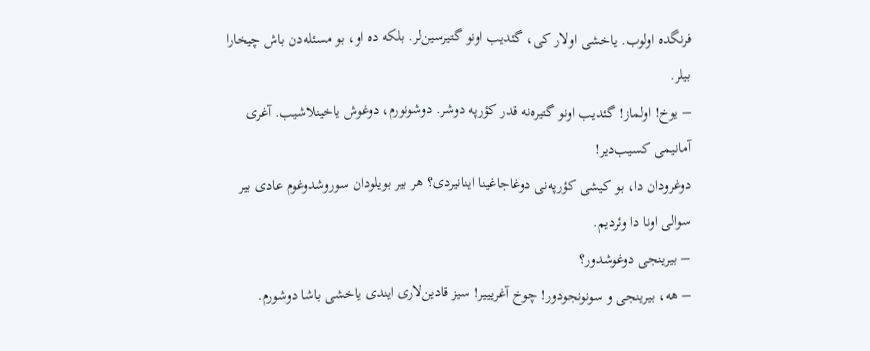فرنگده اولوب. یاخشی اولار کی، گئدیب اونو گتیرسین‌لر. بلکه ده او، بو مسئله‌دن باش چیخارا بیلر.
– یوخ! اولماز! گئدیب اونو گتیره‌نه قدر کؤرپه دوشر. دوشونور‌م، دوغوش یاخینلاشیب. آغری آمانیمی کسیب‌دیر!
دوغرودان دا، بو کیشی کؤرپه‌نی دوغاجاغینا اینانیردی؟ هر بیر بویلودان سوروشدوغوم عادی بیر سوالی اونا دا وئردیم.
– بیرینجی دوغوشدور؟
– هه، بیرینجی و سونونجودور! چوخ آغریییر! سیز قادین‌لاری ایندی یاخشی باشا دوشور‌م.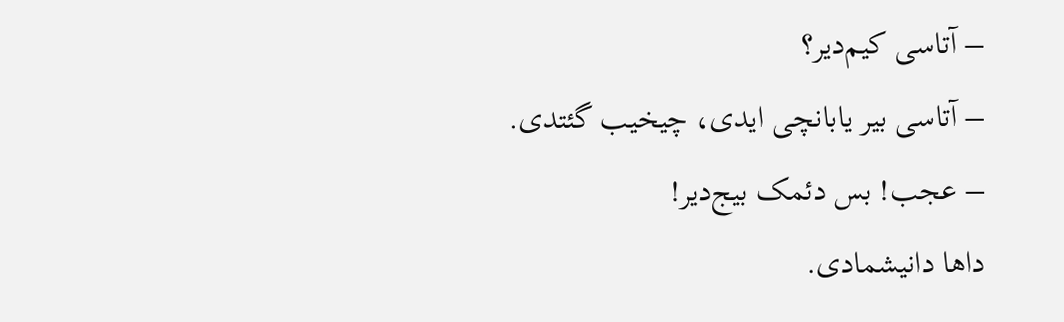– آتاسی کیم‌دیر؟
– آتاسی بیر یابانچی ایدی، چیخیب گئتدی.
– عجب! بس دئمک بیج‌دیر!
داها دانیشمادی.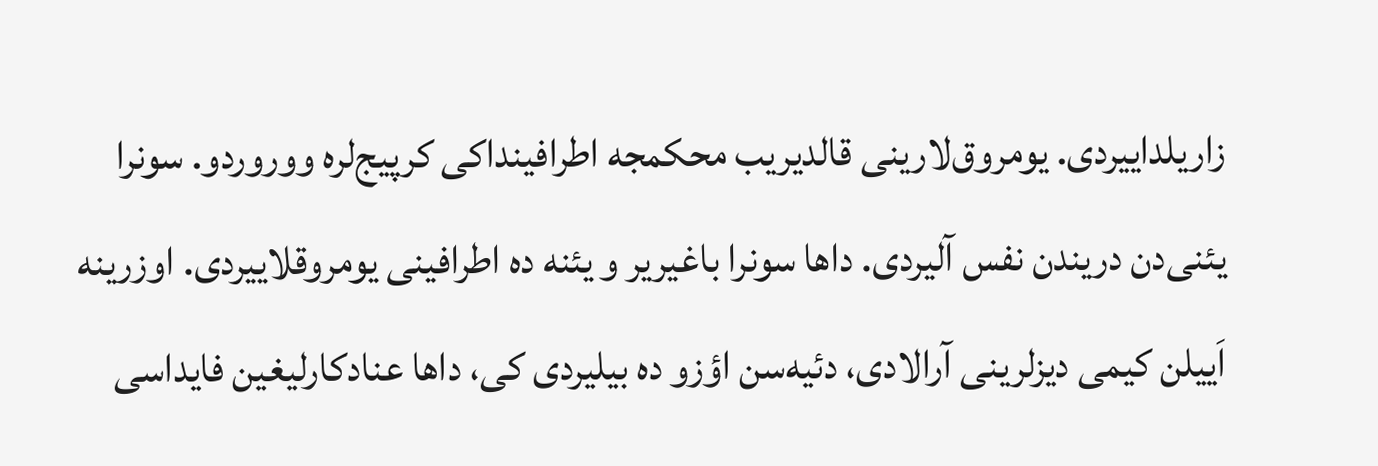زاریلداییردی. یومروق‌لارینی قالدیریب محکمجه اطرافینداکی کرپیج‌لره ووروردو. سونرا یئنی‌دن دریندن نفس آلیردی. داها سونرا باغیریر و یئنه ده اطرافینی یومروقلاییردی. اوزرینه اَییلن کیمی دیزلرینی آرالادی، دئیه‌سن اؤزو ده بیلیردی کی، داها عنادکارلیغین فایداسی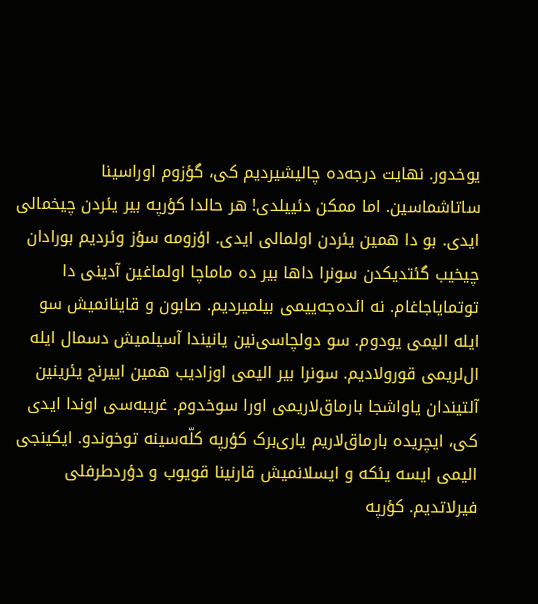یوخدور. نهایت درجه‌ده چالیشیردیم کی، گؤزوم اوراسینا ساتاشماسین. اما ممکن دئییلدی! هر حالدا کؤرپه بیر یئردن چیخمالی ایدی. بو دا همین یئردن اولمالی ایدی. اؤزومه سؤز وئردیم بورادان چیخیب گئتدیکدن سونرا داها بیر ده ماماچا اولماغین آدینی دا توتمایاجاغام. نه ائده‌جه‌ییمی بیلمیردیم. صابون و قاینانمیش سو ایله الیمی یودوم. سو دولچاسی‌نین یانیندا آسیلمیش دسمال ایله ال‌لریمی قورولادیم. سونرا بیر الیمی اوزادیب همین اییرنج یئرینین آلتیندان یاواشجا بارماق‌لاریمی اورا سوخدوم. غریبه‌سی اوندا ایدی کی، ایچریده بارماق‌لاریم یاری‌برک کؤرپه کلّه‌سینه توخوندو. ایکینجی الیمی ایسه یئکه و ایسلانمیش قارنینا قویوب و دؤردطرفلی فیرلاتدیم. کؤرپه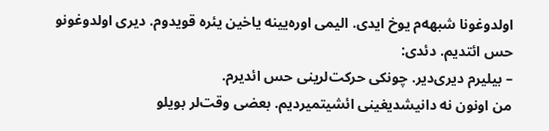اولدوغونا شبهه‌م یوخ ایدی. الیمی اوره‌یینه یاخین یئره قویدوم. دیری اولدوغونو حس ائتدیم. دئدی:
– بیلیرم دیری‌دیر. چونکی حرکت‌لرینی حس ائدیر‌م.
من اونون نه دانیشدیغینی ائشیتمیردیم. بعضی وقت‌لر بویلو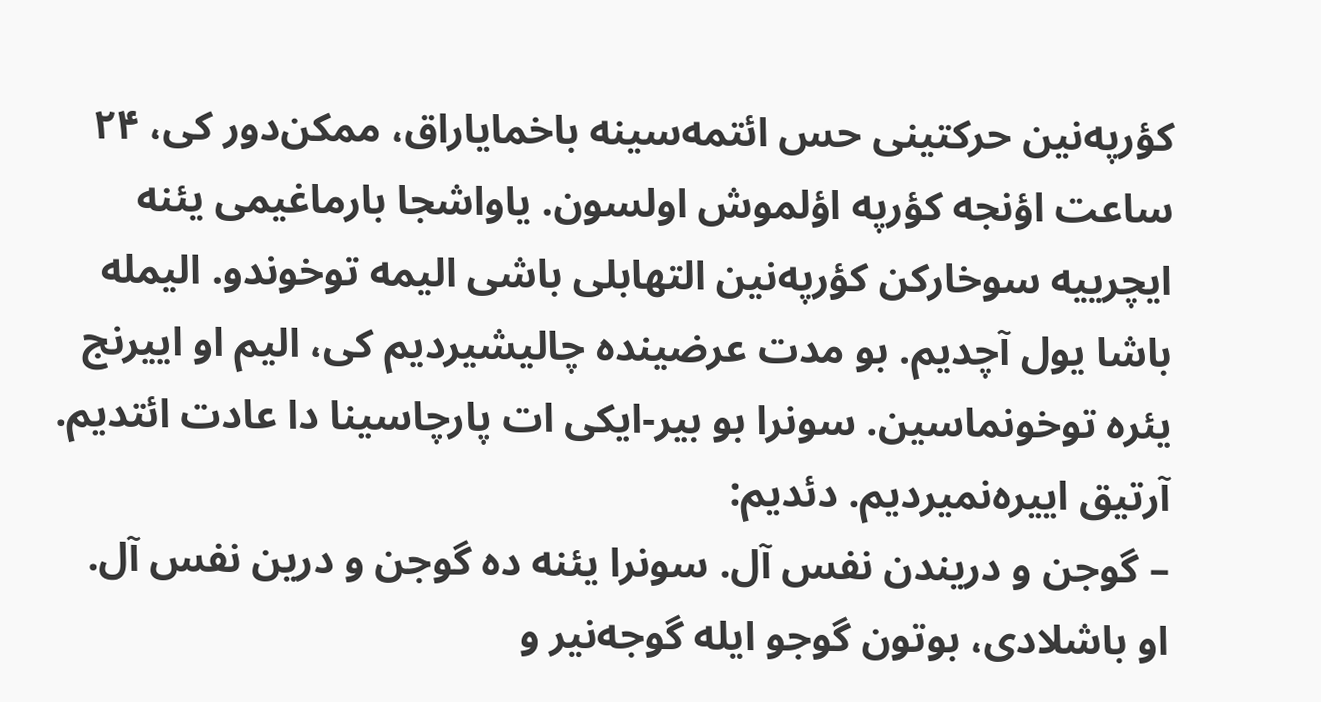کؤرپه‌نین حرکتینی حس ائتمه‌سینه باخمایاراق، ممکن‌دور کی، ۲۴ ساعت اؤنجه کؤرپه اؤلموش اولسون. یاواشجا بارماغیمی یئنه ایچرییه سوخارکن کؤرپه‌نین التهابلی باشی الیمه توخوندو. الیمله باشا یول آچدیم. بو مدت عرضینده چالیشیردیم کی، الیم او اییرنج یئره توخونماسین. سونرا بو بیر-ایکی ات پارچاسینا دا عادت ائتدیم. آرتیق اییره‌نمیردیم. دئدیم:
– گوجن و دریندن نفس آل. سونرا یئنه ده گوجن و درین نفس آل.
او باشلادی، بوتون گوجو ایله گوجه‌نیر و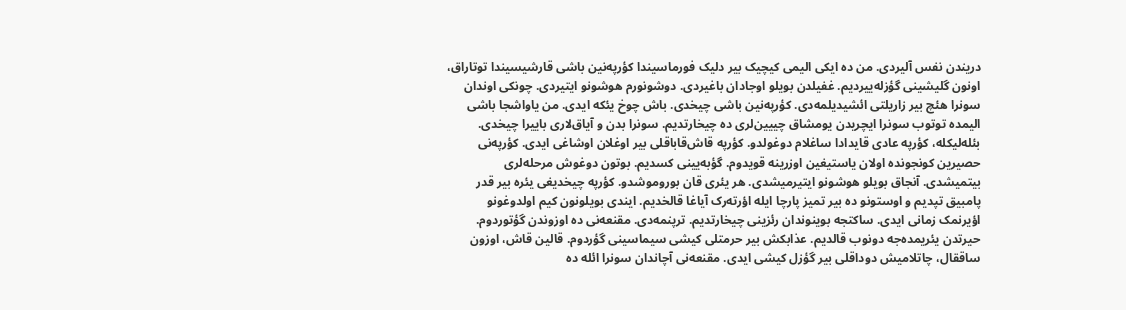دریندن نفس آلیردی. من ده ایکی الیمی کیچیک بیر دلیک فورماسیندا کؤرپه‌نین باشی قارشیسیندا توتاراق، اونون گلیشینی گؤزله‌ییردیم. غفیلدن بویلو اوجادان باغیردی. دوشونور‌م هوشونو ایتیردی. چونکی اوندان سونرا هئچ بیر زاریلتی ائشیدیلمه‌دی. کؤرپه‌نین باشی چیخدی. باش چوخ یئکه ایدی. من یاواشجا باشی الیمده توتوب سونرا ایچریدن یومشاق چییین‌لری ده چیخارتدیم. سونرا بد‌ن و آیاق‌لاری باییرا چیخدی. بئله‌لیکله، کؤرپه عادی قایدادا ساغلام دوغولدو. کؤرپه قاش‌قاباقلی بیر اوغلان اوشاغی ایدی. کؤرپه‌نی حصیرین کونجونده اولان یاستیغین اوزرینه قویدوم. گؤبه‌یینی کسدیم. بوتون دوغوش مرحله‌لری بیتمیشدی. آنجاق بویلو هوشونو ایتیرمیشدی. هر یئری قان بوروموشدو. کؤرپه چیخدیغی یئره بیر قدر پامبیق تپدیم و اوستونو ده بیر تمیز پارچا ایله اؤرته‌رک آیاغا قالخدیم. ایندی بویلونون کیم اولدوغونو اؤیر‌نمک زمانی ایدی. ساکتجه بوینوندان رئزینی چیخارتدیم. ترپنمه‌دی. مقنعه‌نی ده اوزوندن گؤتوردوم. حیرتدن یئریمده‌جه دونوب قالدیم. عذابکش بیر حرمتلی کیشی سیماسینی گؤردوم. قالین قاش، اوزون ساققال، چاتلامیش دوداقلی بیر گؤزل کیشی ایدی. مقنعه‌نی آچاندان سونرا ائله ده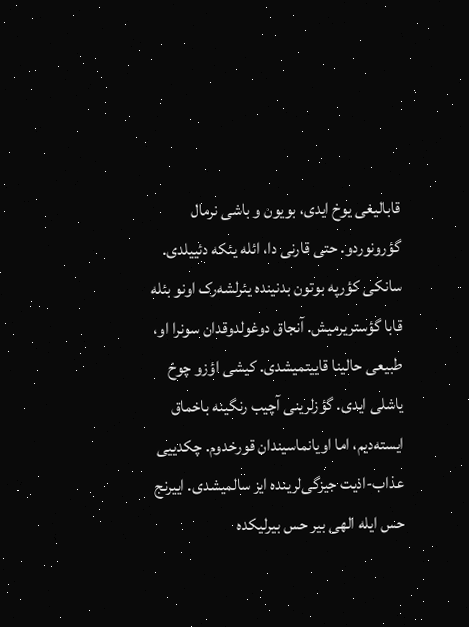قابالیغی یوخ ایدی، بویون و باشی نرمال گؤرونوردو. حتی قارنی دا، ائله یئکه دئییلدی. سانکی کؤرپه بوتون بدنینده یئرلشه‌رک اونو بئله قابا گؤستریرمیش. آنجاق دوغولدوقدان سونرا او، طبیعی حالینا قاییتمیشدی. کیشی اؤزو چوخ یاشلی ایدی. گؤزلرینی آچیب رنگینه باخماق ایسته‌دیم، اما اویانماسیندان قورخدوم. چکدییی عذاب-اذیت جیزگی‌لرینده ایز سالمیشدی. اییرنج حس ایله الهی بیر حس بیرلیکده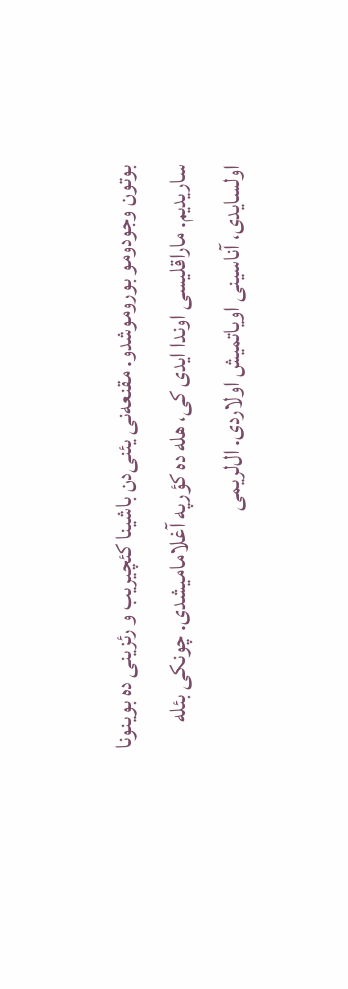بوتون وجودومو بوروموشدو. مقنعه‌نی یئنی‌دن باشینا کئچیریب و رئزینی ده بوینونا ساریدیم. ماراقلیسی اوندا ایدی کی، هله ده کؤرپه آغلامامیشدی. چونکی بئله اولسایدی، آناسینی اویاتمیش اولاردی. ال‌لریمی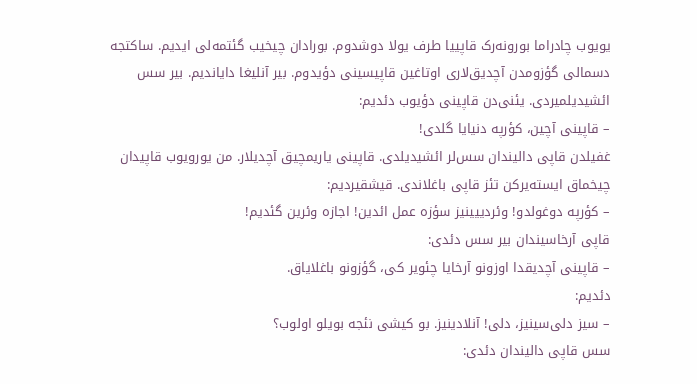یویوب چادراما بورونه‌رک قاپییا طرف یولا دوشدوم. بورادان چیخیب گئتمه‌لی ایدیم. ساکتجه دسمالی گؤزومدن آچدیق‌لاری اوتاغین قاپیسینی دؤیدوم. بیر آنلیغا دایاندیم. بیر سس ائشیدیلمیردی. یئنی‌دن قاپینی دؤیوب دئدیم:
– قاپینی آچین، کؤرپه دنیایا گلدی!
غفیلدن قاپی دالیندان سس‌لر ائشیدیلدی. قاپینی یاریمچیق آچدیلار. من یورویوب قاپیدان چیخماق ایسته‌یرکن تئز قاپی باغلاندی. قیشقیردیم:
– کؤرپه دوغولدو! وئردییینیز سؤزه عمل ائدین! اجازه وئرین گئدیم!
قاپی آرخاسیندان بیر سس دئدی:
– قاپینی آچدیقدا اوزونو آرخایا چئویر کی، گؤزونو باغلایاق.
دئدیم:
– سیز دلی‌سینیز، دلی! آنلادینیز. بو کیشی نئجه بویلو اولوب؟
سس قاپی دالیندان دئدی: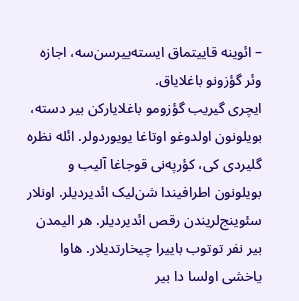– ائوینه قاییتماق ایسته‌ییرسن‌سه، اجازه وئر گؤزونو باغلایاق.
ایچری گیریب گؤزومو باغلایارکن بیر دسته، بویلونون اولدوغو اوتاغا یویوردولر. ائله نظره گلیردی کی، کؤرپه‌نی قوجاغا آلیب و بویلونون اطرافیندا شن‌لیک ائدیردیلر. اونلار سئوینج‌لریندن رقص ائدیردیلر. هر الیمدن بیر نفر توتوب باییرا چیخارتدیلار. هاوا یاخشی اولسا دا بیر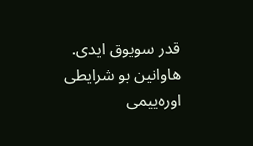قدر سویوق ایدی. هاوانین بو شرایطی اوره‌ییمی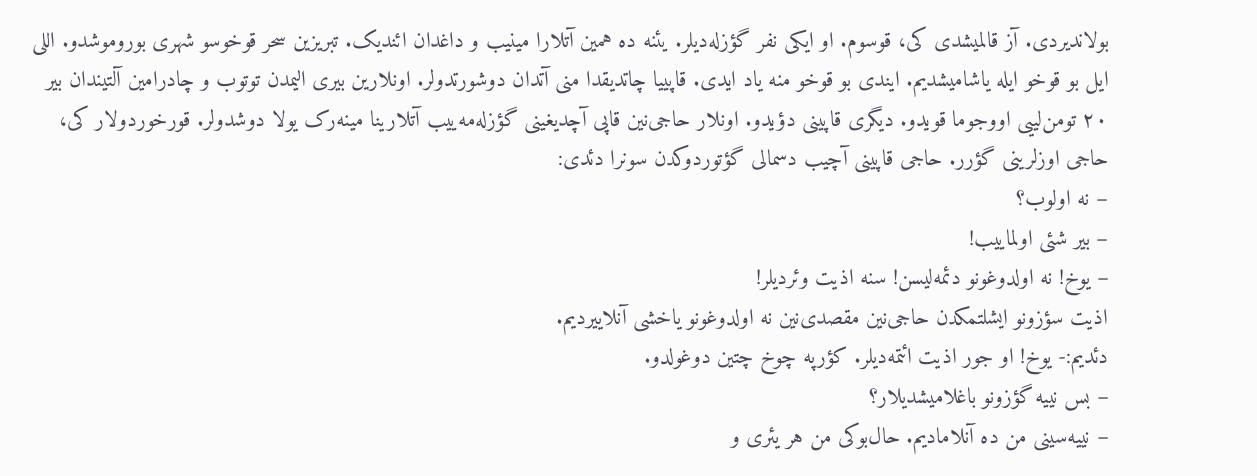بولاندیردی. آز قالمیشدی کی، قوسوم. او ایکی نفر گؤزله‌دیلر. یئنه ده همین آتلارا مینیب و داغدان ائندیک. تبریزین سحر قوخوسو شهری بوروموشدو. اللی ایل بو قوخو ایله یاشامیشدیم. ایندی بو قوخو منه یاد ایدی. قاپییا چاتدیقدا منی آتدان دوشورتدولر. اونلارین بیری الیمدن توتوب و چادرامین آلتیندان بیر ۲۰ تومن‌لییی اووجوما قویدو. دیگری قاپینی دؤیدو. اونلار حاجی‌نین قاپی آچدیغینی گؤزله‌مه‌ییب آتلارینا مینه‌رک یولا دوشدولر. قورخوردولار کی، حاجی اوزلرینی گؤرر. حاجی قاپینی آچیب دسمالی گؤتوردوکدن سونرا دئدی:
– نه اولوب؟
– بیر شئی اولماییب!
– یوخ! نه اولدوغونو دئمه‌لیسن! سنه اذیت وئردیلر!
اذیت سؤزونو ایشلتمکدن حاجی‌نین مقصدی‌نین نه اولدوغونو یاخشی آنلاییردیم.
دئدیم:- یوخ! او جور اذیت ائتمه‌دیلر. کؤرپه چوخ چتین دوغولدو.
– بس نییه گؤزونو باغلامیشدیلار؟
– نییه‌سینی من ده آنلامادیم. حال‌بوکی من هر یئری و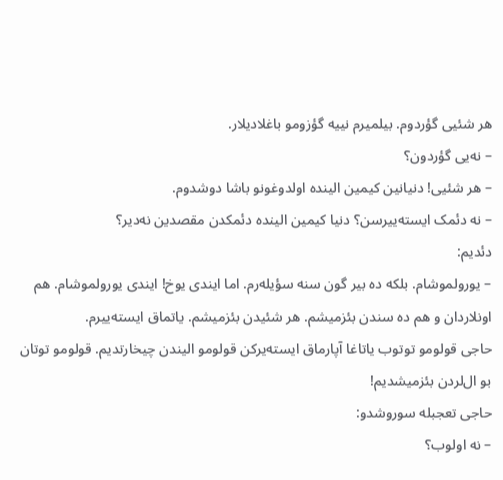هر شئیی گؤردوم. بیلمیرم نییه گؤزومو باغلادیلار.
– نه‌یی گؤردون؟
– هر شئیی! دنیانین کیمین الینده اولدوغونو باشا دوشدوم.
– نه دئمک ایسته‌ییرسن؟ دنیا کیمین الینده دئمکدن مقصدین نه‌دیر؟
دئدیم:
– یورولموشام. بلکه ده بیر گون سنه سؤیله‌ر‌م. اما ایندی یوخ! ایندی یورولموشام. هم اونلاردان و هم ده سندن بئزمیشم. هر شئیدن بئزمیشم. یاتماق ایسته‌ییرم.
حاجی قولومو توتوب یاتاغا آپارماق ایسته‌یرکن قولومو الیندن چیخارتدیم. قولومو توتان بو ال‌لردن بئزمیشدیم!
حاجی تعجبله سوروشدو:
– نه اولوب؟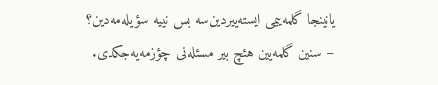یانینجا گلمه‌ییمی ایسته‌ییردین‌سه بس نییه سؤیله‌مه‌دین؟
– سنین گلمه‌یین هئچ بیر مسئله‌نی چؤزمه‌یه‌جکدی.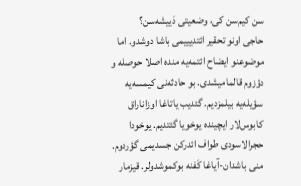سن کیم‌سن کی، وضعیتی دَییشه‌سن؟
حاجی اونو تحقیر ائتدیییمی باشا دوشدو. اما موضوعنو ایضاح ائتمه‌یه منده اصلا حوصله و دؤزوم قالمامیشدی. بو حادثه‌نی کیمسه‌یه سؤیله‌یه بیلمزدیم. گئدیب یاتاغا اوزاناراق کابوس‌لار ایچینده یوخویا گئتدیم. یوخودا حجرالاسودی طواف ائدرکن جسدیمی گؤردوم. منی باشدان-آیاغا کَفنه بوکموشدولر. قیزمار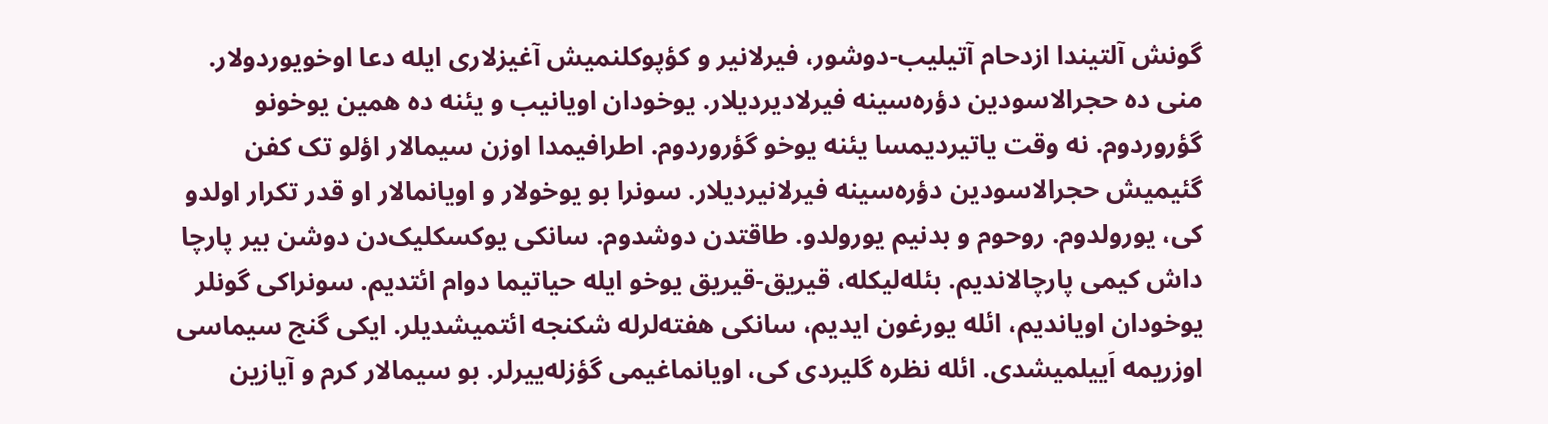گونش آلتیندا ازدحام آتیلیب-دوشور، فیرلانیر و کؤپوکلنمیش آغیزلاری ایله دعا اوخویوردولار. منی ده حجرالاسودین دؤره‌سینه فیرلادیردیلار. یوخودان اویانیب و یئنه ده همین یوخونو گؤروردوم. نه وقت یاتیردیمسا یئنه یوخو گؤروردوم. اطرافیمدا اوز‌ن سیمالار اؤلو تک کفن گئیمیش حجرالاسودین دؤره‌سینه فیرلانیردیلار. سونرا بو یوخولار و اویانمالار او قدر تکرار اولدو کی، یورولدوم. روحوم و بد‌نیم یورولدو. طاقتدن دوشدوم. سانکی یوکسکلیک‌دن دوشن بیر پارچا داش کیمی پارچالاندیم. بئله‌لیکله، قیریق-قیریق یوخو ایله حیاتیما دوام ائتدیم. سونراکی گونلر یوخودان اویاندیم، ائله یورغون ایدیم، سانکی هفته‌لرله شکنجه ائتمیشدیلر. ایکی گنج سیماسی اوزریمه اَییلمیشدی. ائله نظره گلیردی کی، اویانماغیمی گؤزله‌ییرلر. بو سیمالار کر‌م و آیازین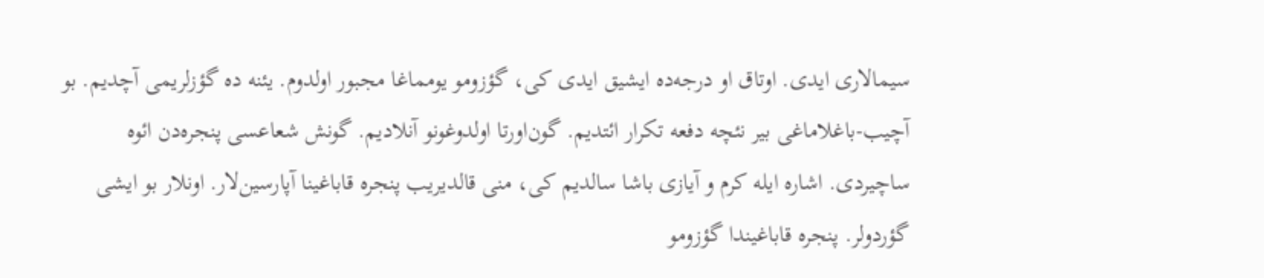سیمالاری ایدی. اوتاق او درجه‌ده ایشیق ایدی کی، گؤزومو یومماغا مجبور اولدوم. یئنه ده گؤزلریمی آچدیم. بو آچیب-باغلاماغی بیر نئچه دفعه تکرار ائتدیم. گون‌اورتا اولدوغونو آنلادیم. گونش شعاعسی پنجره‌دن ائوه ساچیردی. اشاره ایله کر‌م و آیازی باشا سالدیم کی، منی قالدیریب پنجره قاباغینا آپارسین‌لار. اونلار بو ایشی گؤردولر. پنجره قاباغیندا گؤزومو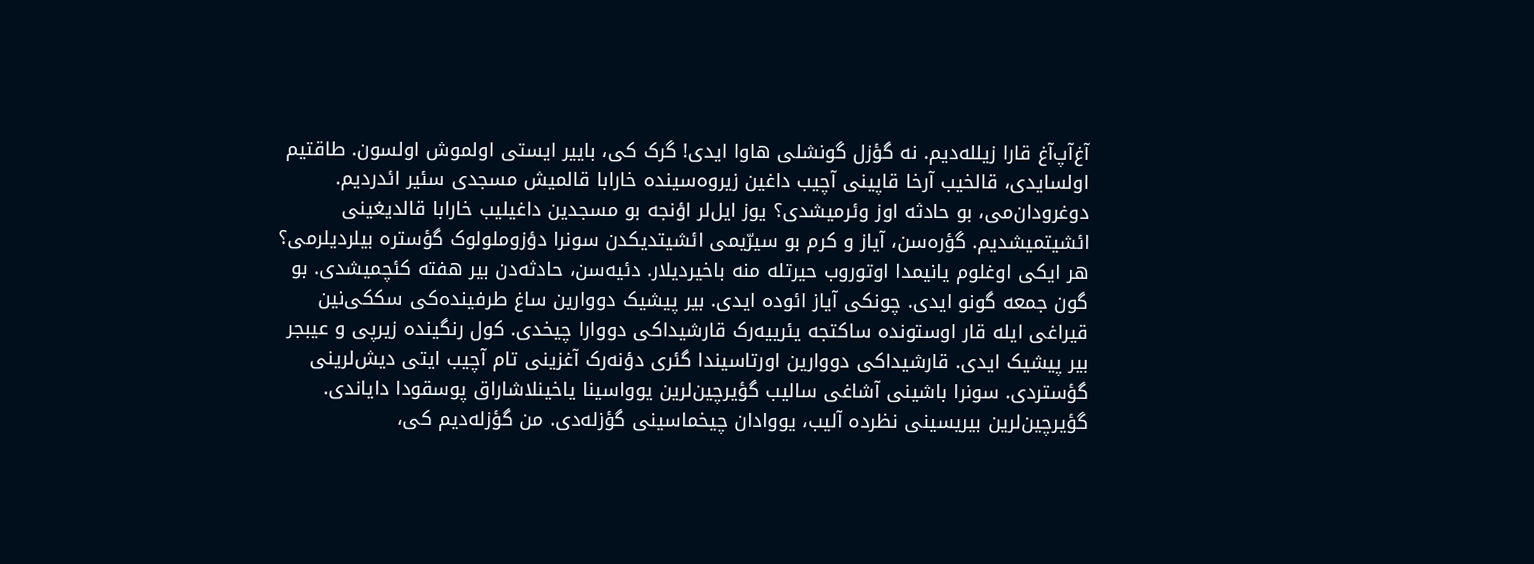آغ‌آپ‌آغ قارا زیلله‌دیم. نه گؤزل گونشلی هاوا ایدی! گرک کی، باییر ایستی اولموش اولسون. طاقتیم اولسایدی، قالخیب آرخا قاپینی آچیب داغین زیروه‌سینده خارابا قالمیش مسجدی سئیر ائدردیم. دوغرودان‌می، بو حادثه اوز وئرمیشدی؟ یوز ایل‌لر اؤنجه بو مسجدین داغیلیب خارابا قالدیغینی ائشیتمیشدیم. گؤره‌سن، آیاز و کر‌م بو سیرّیمی ائشیتدیکدن سونرا دؤزوملولوک گؤستره بیلردیلرمی؟ هر ایکی اوغلوم یانیمدا اوتوروب حیرتله منه باخیردیلار. دئیه‌سن، حادثه‌دن بیر هفته کئچمیشدی. بو گون جمعه گونو ایدی. چونکی آیاز ائوده ایدی. بیر پیشیک دووارین ساغ طرفینده‌کی سککی‌نین قیراغی ایله قار اوستونده ساکتجه یئرییه‌رک قارشیداکی دووارا چیخدی. کول رنگینده زیرپی و عیبجر بیر پیشیک ایدی. قارشیداکی دووارین اورتاسیندا گئری دؤنه‌رک آغزینی تام آچیب ایتی دیش‌لرینی گؤستردی. سونرا باشینی آشاغی سالیب گؤیرچین‌لرین یوواسینا یاخینلاشاراق پوسقودا دایاندی. گؤیرچین‌لرین بیریسینی نظرده آلیب، یووادان چیخماسینی گؤزله‌دی. من گؤزله‌دیم کی،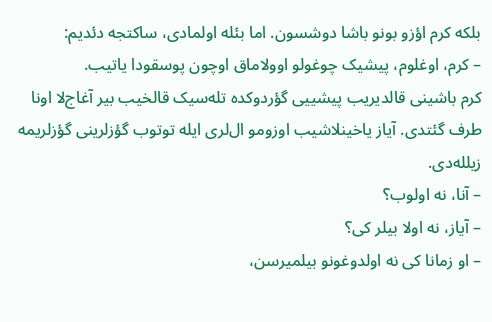بلکه کر‌م اؤزو بونو باشا دوشسون. اما بئله اولمادی، ساکتجه دئدیم:
– کر‌م، اوغلوم، پیشیک چوغولو اوولاماق اوچون پوسقودا یاتیب.
کر‌م باشینی قالدیریب پیشییی گؤردوکده تله‌سیک قالخیب بیر آغاج‌لا اونا طرف گئتدی. آیاز یاخینلاشیب اوزومو ال‌لری ایله توتوب گؤزلرینی گؤزلریمه زیلله‌دی.
– آنا، نه اولوب؟
– آیاز، نه اولا بیلر کی؟
– او زمانا کی نه اولدوغونو بیلمیرسن،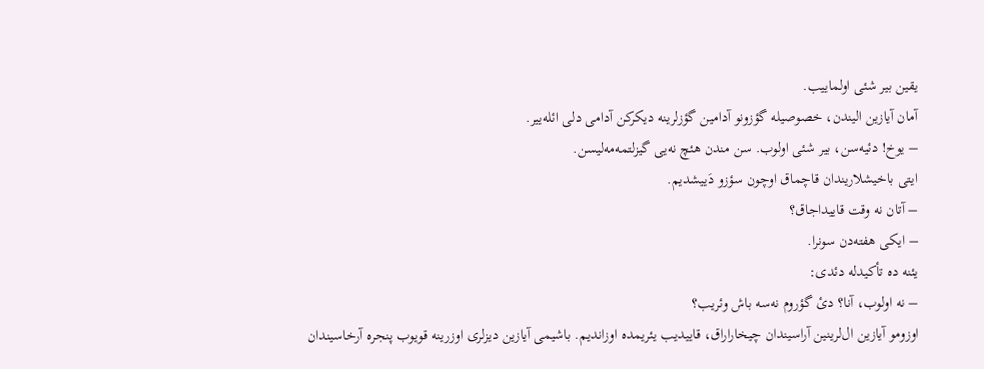یقین بیر شئی اولماییب.
آمان آیازین الیندن، خصوصیله گؤزونو آدامین گؤزلرینه دیکرکن آدامی دلی ائله‌ییر.
– یوخ! دئیه‌سن، بیر شئی اولوب. سن مندن هئچ نه‌یی گیزلتمه‌مه‌لیسن.
ایتی باخیشلاریندان قاچماق اوچون سؤزو دَییشدیم.
– آتان نه وقت قاییداجاق؟
– ایکی هفته‌دن سونرا.
یئنه ده تأکیدله دئدی:
– نه اولوب، آنا؟ دئ گؤروم نه‌سه باش وئریب؟
اوزومو آیازین ال‌لرینین آراسیندان چیخاراراق، قاییدیب یئریمده اوزاندیم. باشیمی آیازین دیزلری اوزرینه قویوب پنجره آرخاسیندان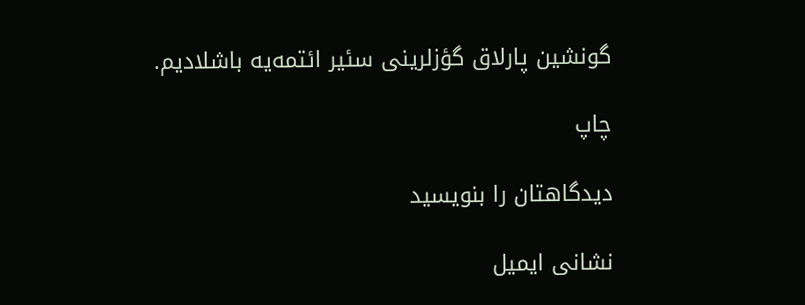گونشین پارلاق گؤزلرینی سئیر ائتمه‌یه باشلادیم.

چاپ

دیدگاهتان را بنویسید

نشانی ایمیل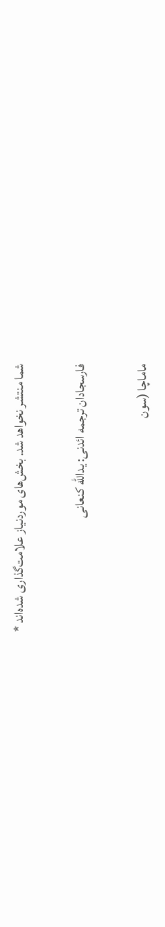شما منتشر نخواهد شد. بخش‌های موردنیاز علامت‌گذاری شده‌اند *

فارسجادان ترجمه ائدنی: یدالله کنعانی

ماماچا (سون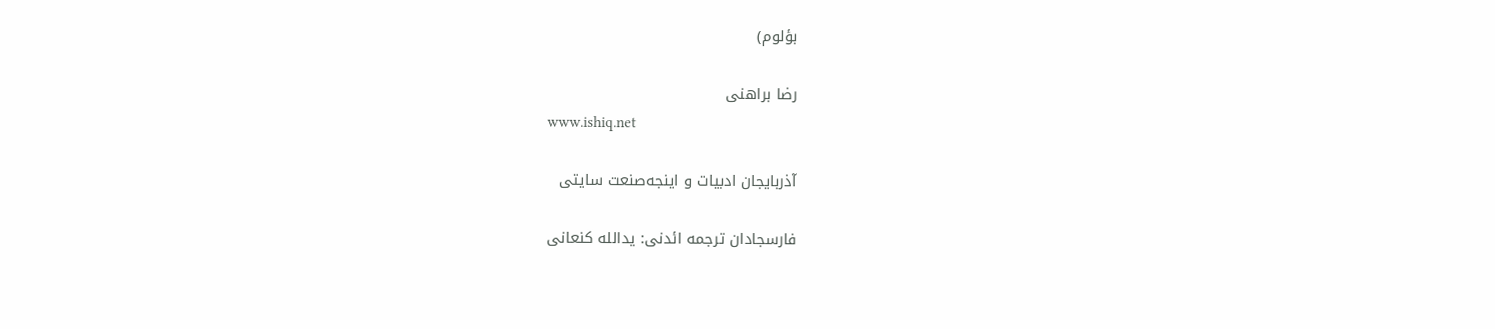بؤلوم)

رضا براهنی
www.ishiq.net

آذربایجان ادبیات و اینجه‌صنعت سایتی

فارسجادان ترجمه ائدنی: یدالله کنعانی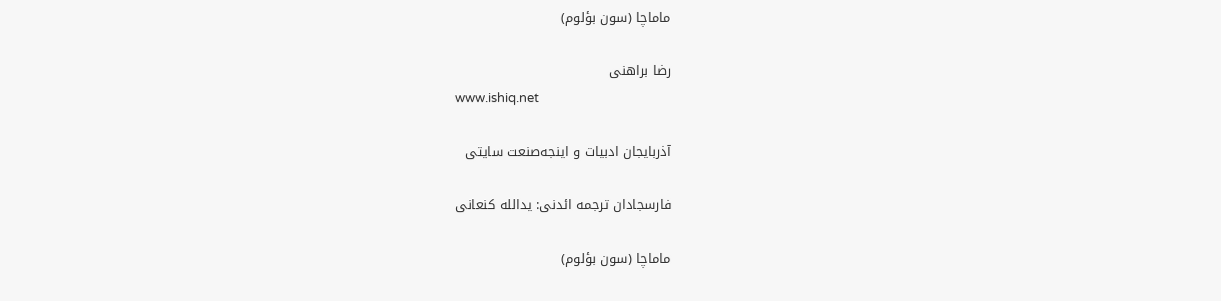ماماچا (سون بؤلوم)

رضا براهنی
www.ishiq.net

آذربایجان ادبیات و اینجه‌صنعت سایتی

فارسجادان ترجمه ائدنی: یدالله کنعانی

ماماچا (سون بؤلوم)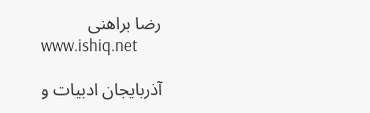رضا براهنی
www.ishiq.net

آذربایجان ادبیات و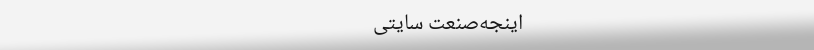اینجه‌صنعت سایتی